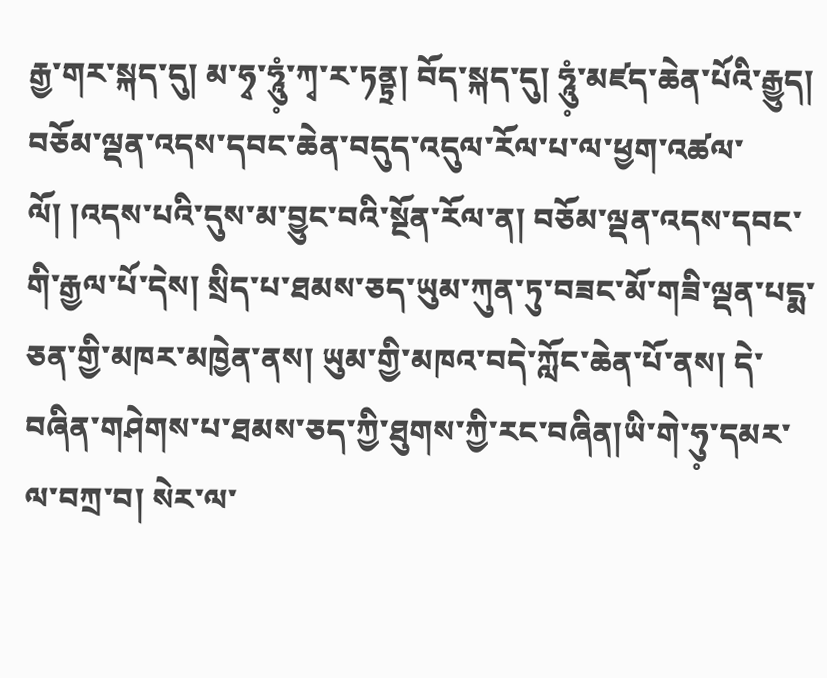རྒྱ་གར་སྐད་དུ། མ་ཧྭ་ཧཱུཾ༷་ཀྭ་ར་ཏནྟྲ། བོད་སྐད་དུ། ཧཱུཾ༷་མཛད་ཆེན་པོའི་རྒྱུད། བཅོམ་ལྡན་འདས་དབང་ཆེན་བདུད་འདུལ་རོལ་པ་ལ་ཕྱག་འཚལ་ལོ། །འདས་པའི་དུས་མ་བྱུང་བའི་སྔོན་རོལ་ན། བཅོམ་ལྡན་འདས་དབང་གི་རྒྱལ་པོ་དེས། སྲིད་པ་ཐམས་ཅད་ཡུམ་ཀུན་ཏུ་བཟང་མོ་གཟི་ལྡན་པདྨ་ཅན་གྱི་མཁར་མཁྱེན་ནས། ཡུམ་གྱི་མཁའ་བདེ་ཀློང་ཆེན་པོ་ནས། དེ་བཞིན་གཤེགས་པ་ཐམས་ཅད་ཀྱི་ཐུགས་ཀྱི་རང་བཞིན།ཡི་གེ་ཧུ༷་དམར་ལ་བཀྲ་བ། སེར་ལ་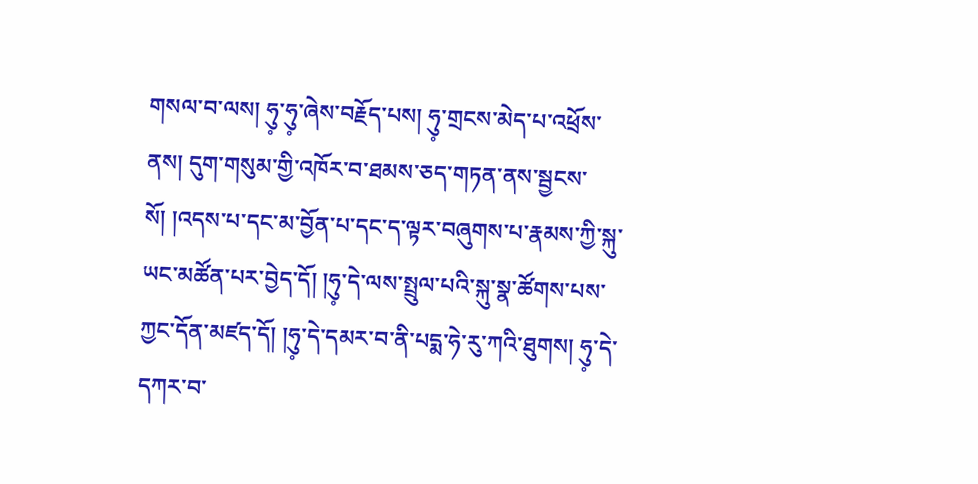གསལ་བ་ལས། ཧུ༷་ཧུ༷་ཞེས་བརྗོད་པས། ཧུ༷་གྲངས་མེད་པ་འཕྲོས་ནས། དུག་གསུམ་གྱི་འཁོར་བ་ཐམས་ཅད་གཏན་ནས་སྦྱངས་སོ། །འདས་པ་དང་མ་བྱོན་པ་དང་ད་ལྟར་བཞུགས་པ་རྣམས་ཀྱི་སྐུ་ཡང་མཚོན་པར་བྱེད་དོ། །ཧུ༷་དེ་ལས་སྤྲུལ་པའི་སྐུ་སྣ་ཚོགས་པས་ཀྱང་དོན་མཛད་དོ། །ཧུ༷་དེ་དམར་བ་ནི་པདྨ་ཧེ་རུ་ཀའི་ཐུགས། ཧུ༷་དེ་དཀར་བ་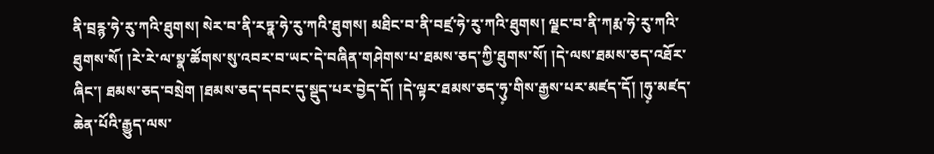ནི་བྲརྙ་ཧེ་རུ་ཀའི་ཐུགས། སེར་བ་ནི་རཏྣ་ཧེ་རུ་ཀའི་ཐུགས། མཐིང་བ་ནི་བཛྲ་ཧེ་རུ་ཀའི་ཐུགས། ལྗང་བ་ནི་ཀརྨ་ཧེ་རུ་ཀའི་ཐུགས་སོ། །རེ་རེ་ལ་སྣ་ཚོགས་སུ་འབར་བ་ཡང་དེ་བཞིན་གཤེགས་པ་ཐམས་ཅད་ཀྱི་ཐུགས་སོ། །དེ་ལས་ཐམས་ཅད་འཐོར་ཞིང་། ཐམས་ཅད་བསྲེག །ཐམས་ཅད་དབང་དུ་སྡུད་པར་བྱེད་དོ། །དེ་ལྟར་ཐམས་ཅད་ཧུ༷་གིས་རྒྱས་པར་མཛད་དོ། །ཧུ༷་མཛད་ཆེན་པོའི་རྒྱུད་ལས་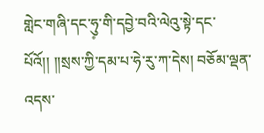གླེང་གཞི་དང་ཧུ༷་གི་དབྱེ་བའི་ལེའུ་སྟེ་དང་པོའོ།། །།སྲས་ཀྱི་དམ་པ་ཧེ་རུ་ཀ་དེས། བཅོམ་ལྡན་འདས་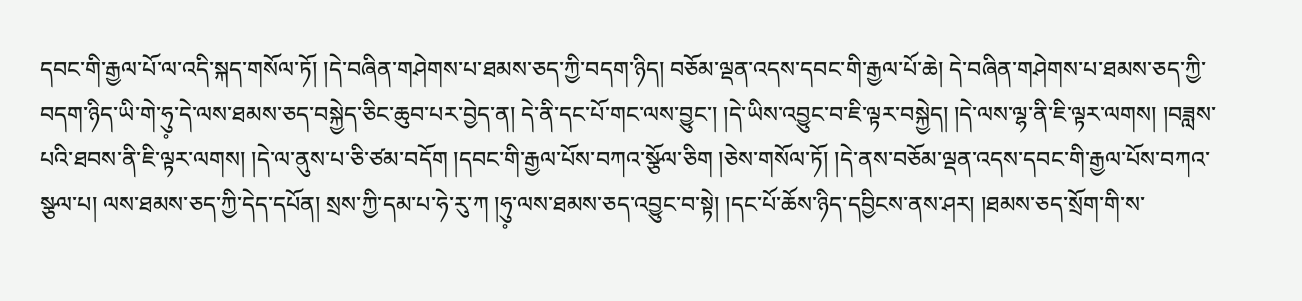དབང་གི་རྒྱལ་པོ་ལ་འདི་སྐད་གསོལ་ཏོ། །དེ་བཞིན་གཤེགས་པ་ཐམས་ཅད་ཀྱི་བདག་ཉིད། བཅོམ་ལྡན་འདས་དབང་གི་རྒྱལ་པོ་ཆེ། དེ་བཞིན་གཤེགས་པ་ཐམས་ཅད་ཀྱི་བདག་ཉིད་ཡི་གེ་ཧུ༷་དེ་ལས་ཐམས་ཅད་བསྐྱེད་ཅིང་ཆུབ་པར་བྱེད་ན། དེ་ནི་དང་པོ་གང་ལས་བྱུང་། །དེ་ཡིས་འབྱུང་བ་ཇི་ལྟར་བསྐྱེད། །དེ་ལས་ལྷ་ནི་ཇི་ལྟར་ལགས། །བཟླས་པའི་ཐབས་ནི་ཇི་ལྟར་ལགས། །དེ་ལ་ནུས་པ་ཅི་ཙམ་བདོག །དབང་གི་རྒྱལ་པོས་བཀའ་སྩོལ་ཅིག །ཅེས་གསོལ་ཏོ། །དེ་ནས་བཅོམ་ལྡན་འདས་དབང་གི་རྒྱལ་པོས་བཀའ་སྩལ་པ། ལས་ཐམས་ཅད་ཀྱི་དེད་དཔོན། སྲས་ཀྱི་དམ་པ་ཧེ་རུ་ཀ །ཧུ༷་ལས་ཐམས་ཅད་འབྱུང་བ་སྟེ། །དང་པོ་ཆོས་ཉིད་དབྱིངས་ནས་ཤར། །ཐམས་ཅད་སྲོག་གི་ས་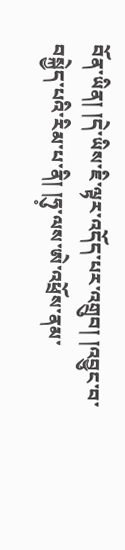བོན་ཡིན། །དེ་ཡིས་ཇི་ལྟར་འདོད་པར་འགྲུབ། །འབྱུང་བ་བསྐྱེད་པའི་རིམ་པ་ནི། །ཧུ༷་ལས་ཨེ་འཕྲོས་ནམ་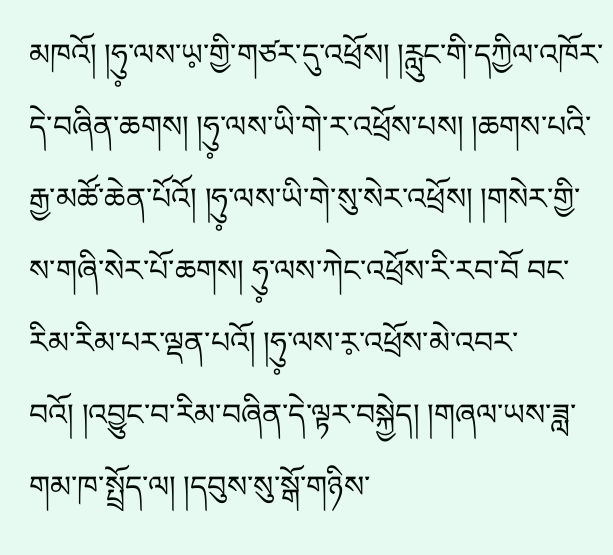མཁའོ། །ཧུ༷་ལས་ཡ༷་གྱི་གཙར་དུ་འཕྲོས། །རླུང་གི་དཀྱིལ་འཁོར་དེ་བཞིན་ཆགས། །ཧུ༷་ལས་ཡི་གེ་ར་འཕྲོས་པས། །ཆགས་པའི་རྒྱ་མཚོ་ཆེན་པོའོ། །ཧུ༷་ལས་ཡི་གེ་སུ་སེར་འཕྲོས། །གསེར་གྱི་ ས་གཞི་སེར་པོ་ཆགས། ཧུ༷་ལས་ཀེང་འཕྲོས་རི་རབ་བོ བང་རིམ་རིམ་པར་ལྡན་པའོ། །ཧུ༷་ལས་ར༷་འཕྲོས་མེ་འབར་བའོ། །འབྱུང་བ་རིམ་བཞིན་དེ་ལྟར་བསྐྱེད། །གཞལ་ཡས་ཟླ་གམ་ཁ་སྤྲོད་ལ། །དབུས་སུ་སྒོ་གཉིས་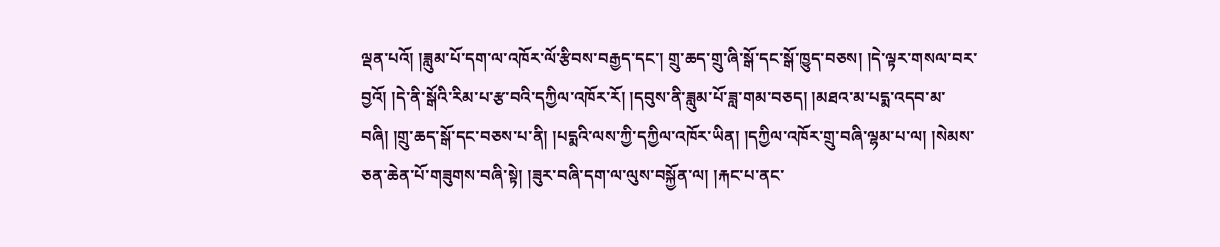ལྡན་པའོ། །ཟླུམ་པོ་དག་ལ་འཁོར་ལོ་རྩིབས་བརྒྱད་དང་། གྲུ་ཆད་གྲུ་ཞི་སྒོ་དང་སྒོ་ཁྱུད་བཅས། །དེ་ལྟར་གསལ་བར་བྱའོ། །དེ་ནི་སྒོའི་རིམ་པ་རྩ་བའི་དཀྱིལ་འཁོར་རོ། །དབུས་ནི་ཟླུམ་པོ་ཟླ་གམ་བཅད། །མཐའ་མ་པདྨ་འདབ་མ་བཞི། །གྲུ་ཆད་སྒོ་དང་བཅས་པ་ནི། །པདྨའི་ལས་ཀྱི་དཀྱིལ་འཁོར་ཡིན། །དཀྱིལ་འཁོར་གྲུ་བཞི་ལྷམ་པ་ལ། །སེམས་ཅན་ཆེན་པོ་གཟུགས་བཞི་སྟེ། །ཟུར་བཞི་དག་ལ་ལུས་བསྐྱོན་ལ། །རྐང་པ་ནང་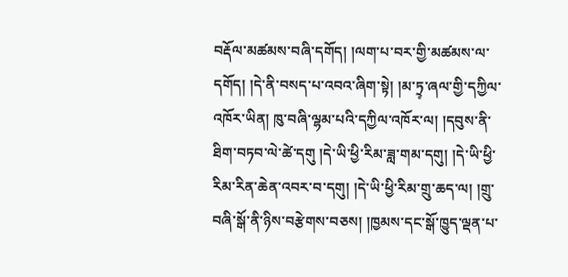བརྡོལ་མཚམས་བཞི་དགོད། །ལག་པ་བར་གྱི་མཚམས་ལ་དགོད། །དེ་ནི་བསད་པ་འབའ་ཞིག་སྟེ། །མ་ཏྲ༷་ཞལ་གྱི་དཀྱིལ་འཁོར་ཡིན། ཁུ་བཞི་ལྷམ་པའི་དཀྱིལ་འཁོར་ལ། །དབུས་ནི་ཐིག་བཏབ་ལེ་ཚེ་དགུ །དེ་ཡི་ཕྱི་རིམ་ཟླ་གམ་དགུ། །དེ་ཡི་ཕྱི་རིམ་རིན་ཆེན་འབར་བ་དགུ། །དེ་ཡི་ཕྱི་རིམ་གྲུ་ཆད་ལ། །གྲུ་བཞི་སྒོ་ནི་ཉིས་བརྩེགས་བཅས། །ཁྱམས་དང་སྒོ་ཁྱུད་ལྡན་པ་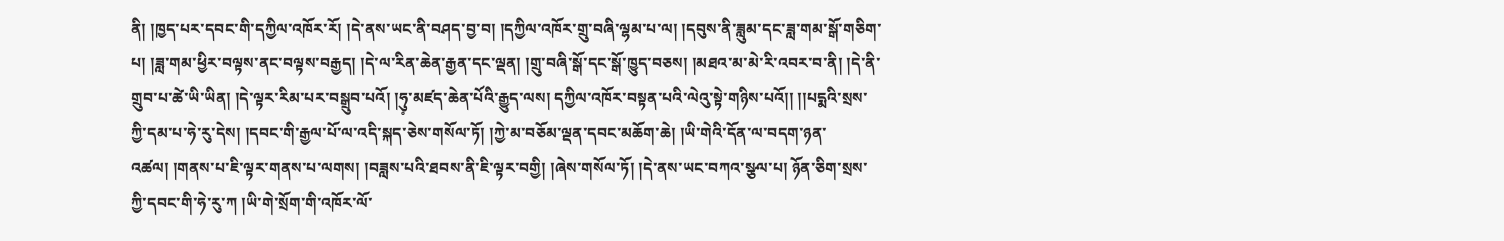ནི། །ཁྱད་པར་དབང་གི་དཀྱིལ་འཁོར་རོ། །དེ་ནས་ཡང་ནི་བཤད་བྱ་བ། །དཀྱིལ་འཁོར་གྲུ་བཞི་ལྷམ་པ་ལ། །དབུས་ནི་ཟླུམ་དང་ཟླ་གམ་སྒོ་གཅིག་པ། །ཟླ་གམ་ཕྱིར་བལྟས་ནང་བལྟས་བརྒྱད། །དེ་ལ་རིན་ཆེན་རྒྱན་དང་ལྡན། །གྲུ་བཞི་སྒོ་དང་སྒོ་ཁྱུད་བཅས། །མཐའ་མ་མེ་རི་འབར་བ་ནི། །དེ་ནི་གྲུབ་པ་ཚེ་ཡི་ཡིན། །དེ་ལྟར་རིམ་པར་བསྒྲུབ་པའོ། །ཧུ༷་མཛད་ཆེན་པོའི་རྒྱུད་ལས། དཀྱིལ་འཁོར་བསྟན་པའི་ལེའུ་སྟེ་གཉིས་པའོ།། །།པདྨའི་སྲས་ཀྱི་དམ་པ་ཧེ་རུ་དེས། །དབང་གི་རྒྱལ་པོ་ལ་འདི་སྐད་ཅེས་གསོལ་ཏོ། །ཀྱེ་མ་བཅོམ་ལྡན་དབང་མཆོག་ཆེ། །ཡི་གེའི་དོན་ལ་བདག་ཉན་འཚལ། །གནས་པ་ཇི་ལྟར་གནས་པ་ལགས། །བཟླས་པའི་ཐབས་ནི་ཇི་ལྟར་བགྱི། །ཞེས་གསོལ་ཏོ། །དེ་ནས་ཡང་བཀའ་སྩལ་པ། ཉོན་ཅིག་སྲས་ཀྱི་དབང་གི་ཧེ་རུ་ཀ །ཡི་གེ་སྲོག་གི་འཁོར་ལོ་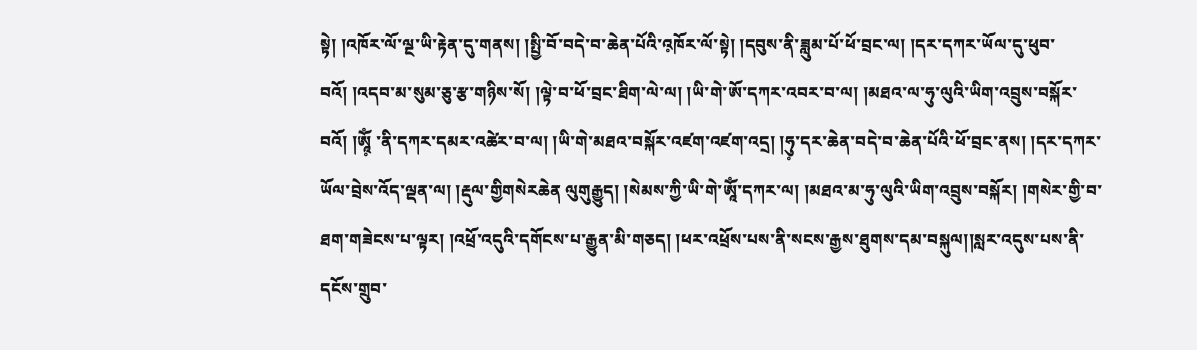སྟེ། །འཁོར་ལོ་ལྔ་ཡི་རྟེན་དུ་གནས། །སྤྱི་བོ་བདེ་བ་ཆེན་པོའི་འ༷ཁོར་ལོ་སྟེ། །དབུས་ནི་ཟླུམ་པོ་ཕོ་བྲང་ལ། །དར་དཀར་ཡོལ་དུ་ཕུབ་བའོ། །འདབ་མ་སུམ་ཅུ་རྩ་གཉིས་སོ། །ལྟེ་བ་ཕོ་བྲང་ཐིག་ལེ་ལ། །ཡི་གེ་ཨོ་དཀར་འབར་བ་ལ། །མཐའ་ལ་ཧུ་ལུའི་ཡིག་འབྲུས་བསྐོར་བའོ། །ཨཱོཾ༷ ་ནི་དཀར་དམར་འཚེར་བ་ལ། །ཡི་གེ་མཐའ་བསྐོར་འཛག་འཛག་འདྲ། །ཧུ༷་དར་ཆེན་བདེ་བ་ཆེན་པོའི་ཕོ་བྲང་ནས། །དར་དཀར་ཡོལ་བྲེས་འོད་ལྡན་ལ། །རྡུལ་གྱིགསེརཆེན ལུགུརྒྱུད། །སེམས་ཀྱི་ཡི་གེ་ཨཱོཾ་དཀར་ལ། །མཐའ་མ་ཧུ་ལུའི་ཡིག་འབྲུས་བསྐོར། །གསེར་གྱི་བ་ཐག་གཟེངས་པ་ལྟར། །འཕྲོ་འདུའི་དགོངས་པ་རྒྱུན་མི་གཅད། །ཕར་འཕྲོས་པས་ནི་སངས་རྒྱས་ཐུགས་དམ་བསྐུལ།།སླར་འདུས་པས་ནི་དངོས་གྲུབ་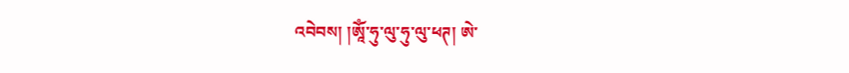འབེབས། །ཨཱོཾ་ཧུ་ལུ་ཧུ་ལུ་ཕཊ། ཨེ་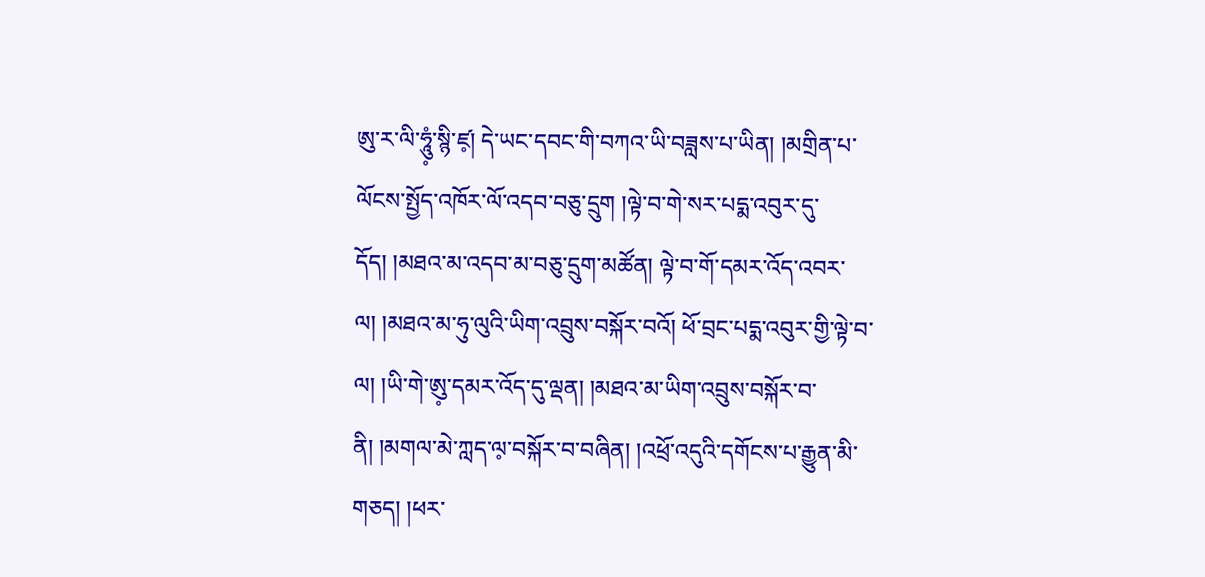ཨུ་ར་ལི་ཧཱུཾ༷་སྙི་ཛ༷། དེ་ཡང་དབང་གི་བཀའ་ཡི་བཟླས་པ་ཡིན། །མགྲིན་པ་ལོངས་སྤྱོད་འཁོར་ལོ་འདབ་བཅུ་དྲུག །ལྟེ་བ་གེ་སར་པདྨ་འབུར་དུ་དོད། །མཐའ་མ་འདབ་མ་བཅུ་དྲུག་མཚོན། ལྟེ་བ་གོ་དམར་འོད་འབར་ལ། །མཐའ་མ་ཧུ་ལུའི་ཡིག་འབྲུས་བསྐོར་བའོ། ཕོ་བྲང་པདྨ་འབུར་གྱི་ལྟེ་བ་ལ། །ཡི་གེ་ཨུ༷་དམར་འོད་དུ་ལྡན། །མཐའ་མ་ཡིག་འབྲུས་བསྐོར་བ་ནི། །མགལ་མེ་ཀླད་ལ༷་བསྐོར་བ་བཞིན། །འཕྲོ་འདུའི་དགོངས་པ་རྒྱུན་མི་གཅད། །ཕར་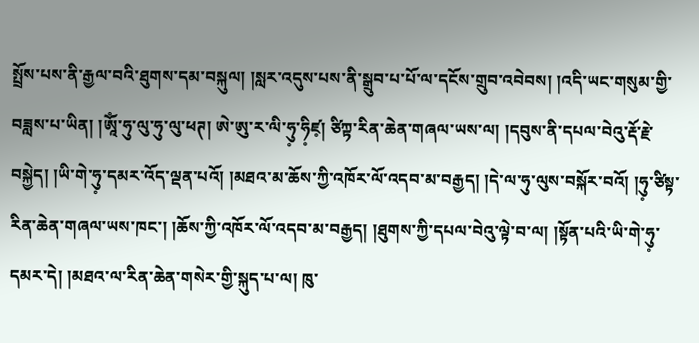སྤྲོས་པས་ནི་རྒྱལ་བའི་ཐུགས་དམ་བསྐུལ། །སླར་འདུས་པས་ནི་སྒྲུབ་པ་པོ་ལ་དངོས་གྲུབ་འབེབས། །འདི་ཡང་གསུམ་གྱི་བཟླས་པ་ཡིན། །ཨཱོཾ་ཧུ་ལུ་ཧུ་ལུ་ཕཊ། ཨེ་ཨུ་ར་ལི་ཧུ༷་ཧི༷ཛ༷། ཙིཀྟ་རིན་ཆེན་གཞལ་ཡས་ལ། །དབུས་ནི་དཔལ་བེའུ་རྡོ་རྗེ་བསྐྱེད། །ཡི་གེ་ཧུ༷་དམར་འོད་ལྡན་པའོ། །མཐའ་མ་ཆོས་ཀྱི་འཁོར་ལོ་འདབ་མ་བརྒྱད། །དེ་ལ་ཧུ་ལུས་བསྐོར་བའོ། །ཧུ༷་ཙིསྟ་རིན་ཆེན་གཞལ་ཡས་ཁང་། །ཆོས་ཀྱི་འཁོར་ལོ་འདབ་མ་བརྒྱད། །ཐུགས་ཀྱི་དཔལ་བེའུ་ལྟེ་བ་ལ། །སྟོན་པའི་ཡི་གེ་ཧུ༷་དམར་དེ། །མཐའ་ལ་རིན་ཆེན་གསེར་གྱི་སྐུད་པ་ལ། ཁུ་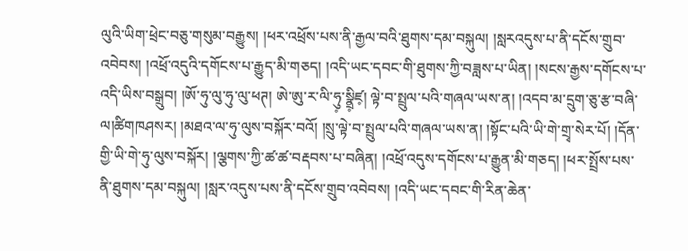ལུའི་ཡིག་ཕྲེང་བཅུ་གསུམ་བརྒྱུས། །ཕར་འཕྲོས་པས་ནི་རྒྱལ་བའི་ཐུགས་དམ་བསྐུལ། །སླརའདུས་པ་ནི་དངོས་གྲུབ་འབེབས། །འཕྲོ་འདུའི་དགོངས་པ་རྒྱུད་མི་གཅད། །འདི་ཡང་དབང་གི་ཐུགས་ཀྱི་བཟླས་པ་ཡིན། །སངས་རྒྱས་དགོངས་པ་འདི་ཡིས་བསྒྲུབ། །ཨོ་ཧུ་ལུ་ཧུ་ལུ་ཕཊ། ཨེ་ཨུ་ར་ལི་ཧུ༷་སྣྲི༷ཛ༷། ལྟེ་བ་སྤྲུལ་པའི་གཞལ་ཡས་ན། །འདབ་མ་དྲུག་ཅུ་རྩ་བཞི་ལ།ཚིགཁཤསར། །མཐའ་ལ་ཧུ་ལུས་བསྐོར་བའོ། །སྲུ་ལྟེ་བ་སྤྲུལ་པའི་གཞལ་ཡས་ན། །སྟོང་པའི་ཡི་གེ་གྲྭ་སེར་པོ། །དོན་གྱི་ཡི་གེ་ཧུ་ལུས་བསྐོར། །ལྕགས་ཀྱི་ཚ་ཚ་བརྡབས་པ་བཞིན། །འཕྲོ་འདུས་དགོངས་པ་རྒྱུན་མི་གཅད། །ཕར་སྤྲོས་པས་ནི་ཐུགས་དམ་བསྐུལ། །སླར་འདུས་པས་ནི་དངོས་གྲུབ་འབེབས། །འདི་ཡང་དབང་གི་རིན་ཆེན་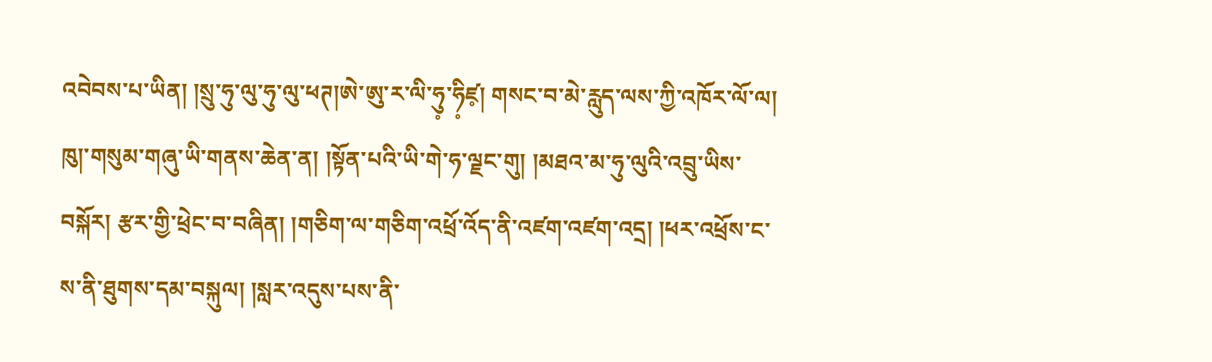འབེབས་པ་ཡིན། །སྲུ་ཧུ་ལུ་ཧུ་ལུ་ཕཊ།ཨེ་ཨུ་ར་ལི་ཧུ༷་ཧི༷ཛ༷། གསང་བ་མེ་རླུད་ལས་ཀྱི་འཁོར་ལོ་ལ། ཁུ།་གསུམ་གཞུ་ཡི་གནས་ཆེན་ན། །སྟོན་པའི་ཡི་གེ་ཧ་ལྗང་གུ། །མཐའ་མ་ཧུ་ལུའི་འབྲུ་ཡིས་བསྐོར། རྩར་གྱི་ཕྲེང་བ་བཞིན། །གཅིག་ལ་གཅིག་འཕྲོ་འོད་ནི་འཛག་འཛག་འདྲ། །ཕར་འཕྲོས་ང་ས་ནི་ཐུགས་དམ་བསྐུལ། །སླར་འདུས་པས་ནི་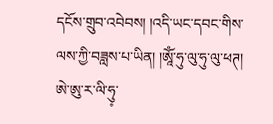དངོས་གྲུབ་འབེབས། །འདི་ཡང་དབང་གིས་ལས་ཀྱི་བཟླས་པ་ཡིན། །ཨཱོཾ་ཧུ་ལུ་ཧུ་ལུ་ཕཊ། ཨེ་ཨུ་ར་ལི་ཧུ༷་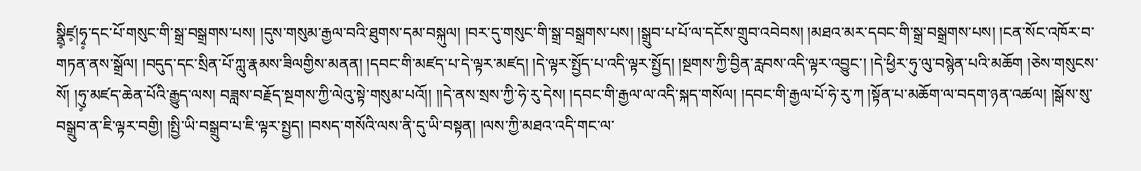སྣྲི༷ཛ༷།ཧྭ༷་དང་པོ་གསུང་གི་སྒྲ་བསྒྲགས་པས། །དུས་གསུམ་རྒྱལ་བའི་ཐུགས་དམ་བསྐུལ། །བར་དུ་གསུང་གི་སྒྲ་བསྒྲགས་པས། །སྒྲུབ་པ་པོ་ལ་དངོས་གྲུབ་འབེབས། །མཐའ་མར་དབང་གི་སྒྲ་བསྒྲགས་པས། །ངན་སོང་འཁོར་བ་གཏན་ནས་སྒྲོལ། །བདུད་དང་སྲིན་པོ་ཀླུ་རྣམས་ཟིལགྱིས་མནན། །དབང་གི་མཛད་པ་དེ་ལྟར་མཛད། །དེ་ལྟར་སྤྱོད་པ་འདི་ལྟར་སྤྱོད། །སྔགས་ཀྱི་བྱིན་རླབས་འདི་ལྟར་འབྱུང་། །དེ་ཕྱིར་ཧུ་ལུ་བསྙེན་པའི་མཆོག །ཅེས་གསུངས་སོ། །ཧུ༷་མཛད་ཆེན་པོའི་རྒྱུད་ལས། བཟླས་བརྗོད་སྔགས་ཀྱི་ལེའུ་སྟེ་གསུམ་པའོ།། །།དེ་ནས་སྲས་ཀྱི་ཧེ་རུ་དེས། །དབང་གི་རྒྱལ་ལ་འདི་སྐད་གསོལ། །དབང་གི་རྒྱལ་པོ་ཧེ་རུ་ཀ །སྟོན་པ་མཆོག་ལ་བདག་ཉན་འཚལ། །སྒོས་སུ་བསྒྲུབ་ན་ཇི་ལྟར་བགྱི། །སྤྱི་ཡི་བསྒྲུབ་པ་ཇི་ལྟར་སྤྱད། །བསད་གསོའི་ལས་ནི་དུ་ཡི་བསྟན། །ལས་ཀྱི་མཐའ་འདི་གང་ལ་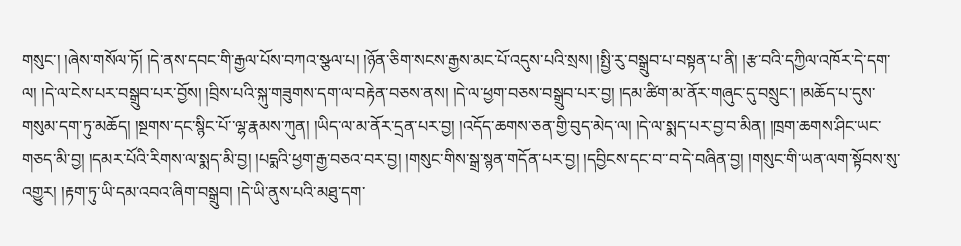གསུང་། །ཞེས་གསོལ་ཏོ། །དེ་ནས་དབང་གི་རྒྱལ་པོས་བཀའ་སྩལ་པ། །ཉོན་ཅིག་སངས་རྒྱས་མང་པོ་འདུས་པའི་སྲས། །སྤྱི་རུ་བསྒྲུབ་པ་བསྟན་པ་ནི། །རྩ་བའི་དཀྱིལ་འཁོར་དེ་དག་ལ། །དེ་ལ་ངེས་པར་བསྒྲུབ་པར་བྱོས། །བྲིས་པའི་སྐུ་གཟུགས་དག་ལ་བརྟེན་བཅས་ནས། །དེ་ལ་ཕྱག་བཅས་བསྒྲུབ་པར་བྱ། །དམ་ཚིག་མ་ནོར་གཞུང་དུ་བསྲུང་། །མཆོད་པ་དུས་གསུམ་དག་ཏུ་མཆོད། །སྔགས་དང་སྙིང་པོ་་ལྷ་རྣམས་ཀུན། །ཡིད་ལ་མ་ནོར་དྲན་པར་བྱ། །འདོད་ཆགས་ཅན་གྱི་བུད་མེད་ལ། །དེ་ལ་སྨད་པར་བྱ་བ་མིན། །ཁྲག་ཆགས་ཤིང་ཡང་གཅད་མི་བྱ། །དམར་པོའི་རིགས་ལ་སྨད་མི་བྱ། །པདྨའི་ཕྱག་རྒྱ་བཅའ་བར་བྱ། །གསུང་གིས་སྒྲ་སྙན་གདོན་པར་བྱ། །དབྱིངས་དང་བ་་བ་དེ་བཞིན་བྱ། །གསུང་གི་ཡན་ལག་སྟོབས་སུ་འགྱུར། །རྟག་ཏུ་ཡི་དམ་འབའ་ཞིག་བསྒྲུབ། །དེ་ཡི་ནུས་པའི་མཐུ་དག་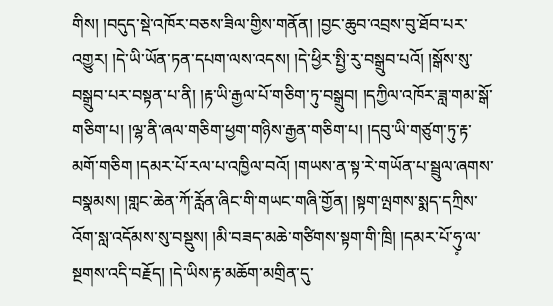གིས། །བདུད་སྡེ་འཁོར་བཅས་ཟིལ་གྱིས་གནོན། །བྱང་ཆུབ་འབྲས་བུ་ཐོབ་པར་འགྱུར། །དེ་ཡི་ཡོན་ཏན་དཔག་ལས་འདས། །དེ་ཕྱིར་སྤྱི་རུ་བསྒྲུབ་པའོ། །སྒོས་སུ་བསྒྲུབ་པར་བསྟན་པ་ནི། །རྟ་ཡི་རྒྱལ་པོ་གཅིག་ཏུ་བསྒྲུབ། །དཀྱིལ་འཁོར་ཟླ་གམ་སྒོ་གཅིག་པ། །ལྷ་ནི་ཞལ་གཅིག་ཕྱག་གཉིས་རྒྱན་གཅིག་པ། །དབུ་ཡི་གཙུག་ཏུ་རྟ་མགོ་གཅིག །དམར་པོ་རལ་པ་འཁྱིལ་བའོ། །གཡས་ན་སྟ་རེ་གཡོན་པ་སྦྲུལ་ཞགས་བསྣམས། །གླང་ཆེན་ཀོ་རློན་ཞིང་གི་གཡང་གཞི་གྱོན། །སྟག་ལྤགས་སྨད་དཀྲིས་འོག་སླ་འདོམས་སུ་བསྡུས། །མི་བཟད་མཆེ་གཙིགས་སྟག་གི་ཁྲི། །དམར་པོ་ཧུ༷་ལ་སྔགས་འདི་བརྗོད། །དེ་ཡིས་རྟ་མཆོག་མགྲིན་དུ་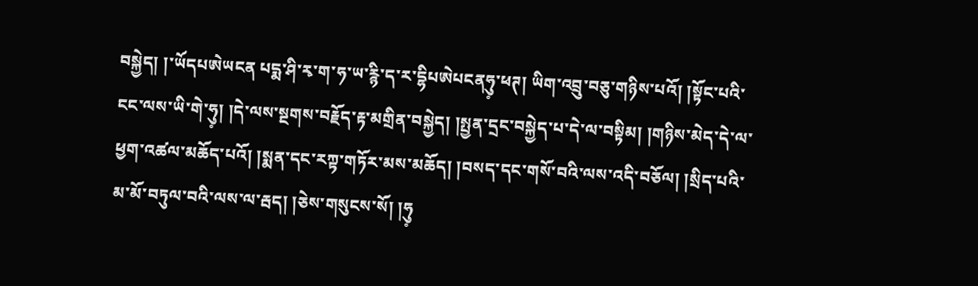བསྐྱེད། །་ཡོདཔཨེཡངན པདྨ་ཤི་རྭ་ག་ཧ་ཡ་རྙི་ད་ར་དྷིཔཨེཔངནཧུ༷་ཕཊ། ཡིག་འབྲུ་བཅུ་གཉིས་པའོ། །སྟོང་པའི་ངང་ལས་ཡི་གེ་ཧུ༷། །དེ་ལས་སྔགས་བརྗོད་རྟ་མགྲིན་བསྐྱེད། །སྤྱན་དྲང་བསྐྱེད་པ་དེ་ལ་བསྟིམ། །གཉིས་མེད་དེ་ལ་ཕྱག་འཚལ་མཆོད་པའོ། །སྨན་དང་རཀྟ་གཏོར་མས་མཆོད། །བསད་དང་གསོ་བའི་ལས་འདི་བཅོལ། །སྲིད་པའི་མ་མོ་བཏུལ་བའི་ལས་ལ་རྦད། །ཅེས་གསུངས་སོ། །ཧུ༷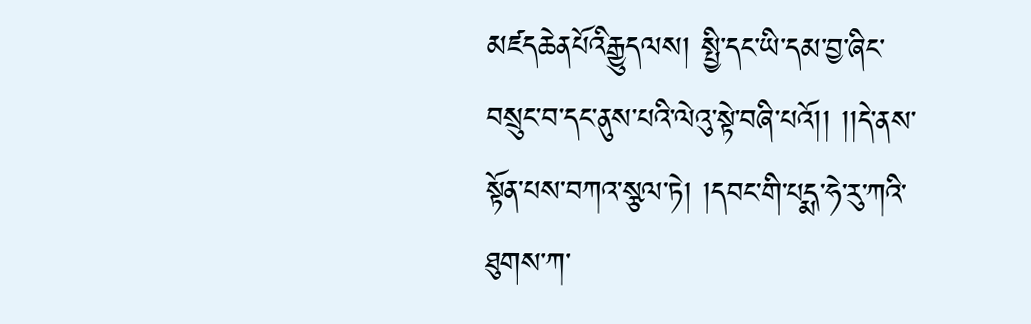མཛདཆེནཔོའིརྒྱུདལས། སྤྱི་དང་ཡི་དམ་བྱ་ཞིང་བསྲུང་བ་དང་ནུས་པའི་ལེའུ་སྟེ་བཞི་པའོ།། །།དེ་ནས་སྟོན་པས་བཀའ་སྩལ་ཏེ། །དབང་གི་པདྨ་ཧེ་རུ་ཀའི་ཐུགས་ཀ་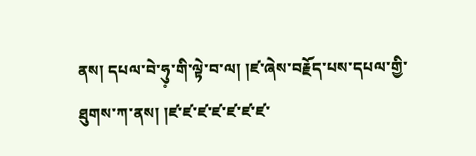ནས། དཔལ་བེ་ཧུ༷་གི་ལྟེ་བ་ལ། །ཛ་ཞེས་བརྗོད་པས་དཔལ་གྱི་ཐུགས་ཀ་ནས། །ཛ་ཛ་ཛ་ཛ་ཛ་ཛ་ཛ་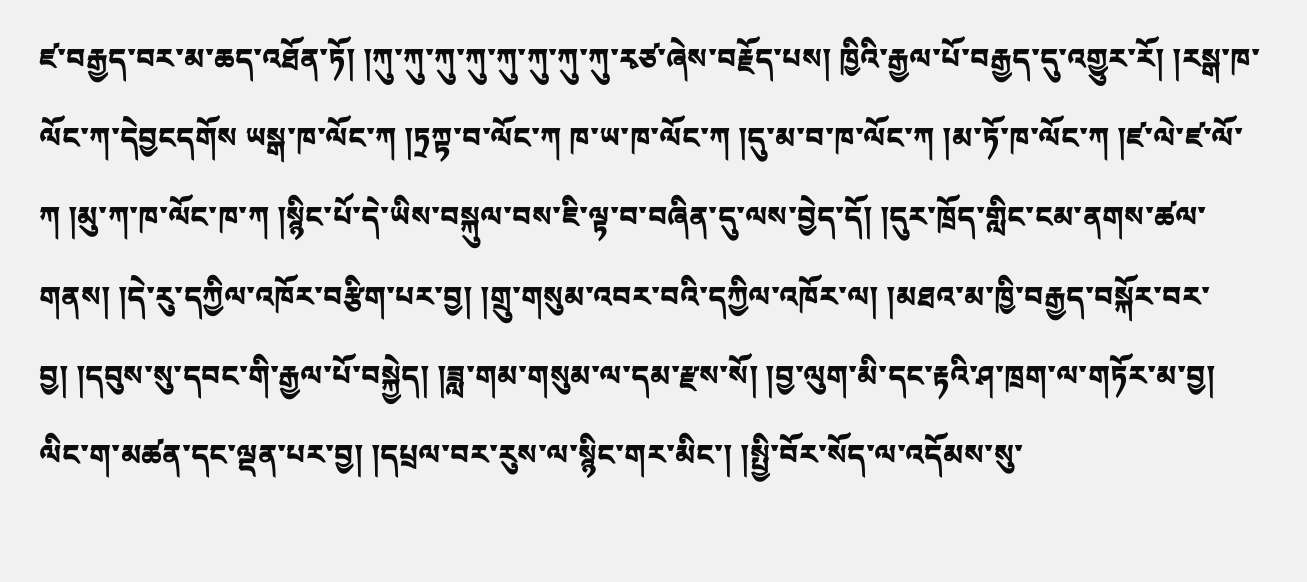ཛ་བརྒྱད་བར་མ་ཆད་འཐོན་ཏོ། །ཀུ་ཀུ་ཀུ་ཀུ་ཀུ་ཀུ་ཀུ་ཀུ་རྭཙ་ཞེས་བརྗོད་པས། ཁྱིའི་རྒྱལ་པོ་བརྒྱད་དུ་འགྱུར་རོ། །རསྒ་ཁ་ལོང་ཀ་དེབྱངདགོས ཡསྒ་ཁ་ལོང་ཀ །ཏྲཀྟ་བ་ལོང་ཀ ཁ་ཡ་ཁ་ལོང་ཀ །དུ་མ་བ་ཁ་ལོང་ཀ །མ་ཏོ་ཁ་ལོང་ཀ །ཛ་ལེ་ཛ་ལོ་ཀ །མུ་ཀ་ཁ་ལོང་ཁ་ཀ །སྙིང་པོ་དེ་ཡིས་བསྐུལ་བས་ཇི་ལྟ་བ་བཞིན་དུ་ལས་བྱེད་དོ། །དུར་ཁྲོད་གླིང་ངམ་ནགས་ཚལ་གནས། །དེ་རུ་དཀྱིལ་འཁོར་བརྩིག་པར་བྱ། །གྲུ་གསུམ་འབར་བའི་དཀྱིལ་འཁོར་ལ། །མཐའ་མ་ཁྱི་བརྒྱད་བསྐོར་བར་བྱ། །དབུས་སུ་དབང་གི་རྒྱལ་པོ་བསྐྱེད། །ཟླ་གམ་གསུམ་ལ་དམ་རྫས་སོ། །བྱ་ལུག་མི་དང་རྟའི་ཤ་ཁྲག་ལ་གཏོར་མ་བྱ། ལིང་ག་མཚན་དང་ལྡན་པར་བྱ། །དཔྲལ་བར་རུས་ལ་སྙིང་གར་མིང་། །སྤྱི་བོར་སོད་ལ་འདོམས་སུ་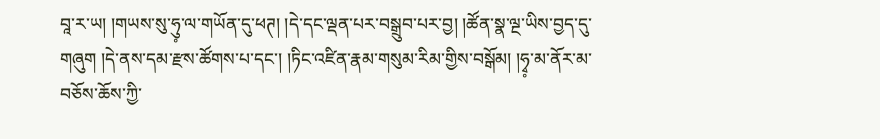བཱ་ར་ཡ། །གཡས་སུ་ཧུ༷་ལ་གཡོན་དུ་ཕཊ། །དེ་དང་ལྡན་པར་བསྒྲུབ་པར་བྱ། །ཚོན་སྣ་ལྔ་ཡིས་བྱད་དུ་གཞུག །དེ་ནས་དམ་རྫས་ཚོགས་པ་དང་། །ཏིང་འཛིན་རྣམ་གསུམ་རིམ་གྱིས་བསྒོམ། །ཧྭ༷་མ་ནོར་མ་བཅོས་ཆོས་ཀྱི་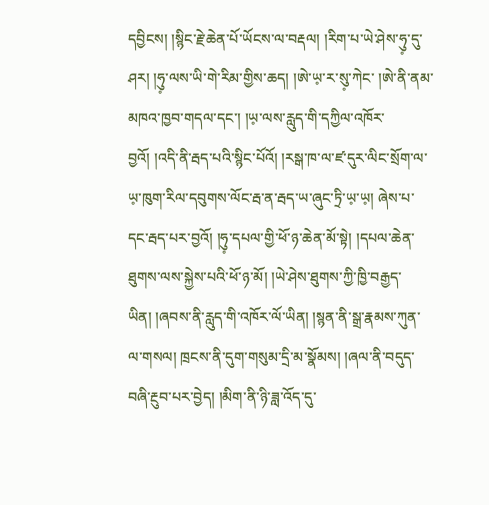དབྱིངས། །སྙིང་རྗེ་ཆེན་པོ་ཡོངས་ལ་བརྡལ། །རིག་པ་ཡེ་ཤེས་ཧུ༷་དུ་ཤར། །ཧུ༷་ལས་ཡི་གེ་རིམ་གྱིས་ཆད། །ཨེ་ཡ༷་ར་སུ༷་ཀེང་ །ཨེ་ནི་ནམ་མཁའ་ཁྱབ་གདལ་དང་། །ཡ༷་ལས་རླུད་གི་དཀྱིལ་འཁོར་བྱའོ། །འདི་ནི་རྦད་པའི་སྙིང་པོའོ། །རསྒ་ཁ་ལ་ཛ་དུར་ལིང་སྲོག་ལ་ཡ༷་ཁུག་རིལ་དབུགས་ལོང་རྦ་ན་རྦད་ཡ་ཞུང་ཏྲི་ཡ༷་ཡ༷། ཞེས་པ་དང་རྦད་པར་བྱའོ། །ཧུ༷་དཔལ་གྱི་ཕོ་ཉ་ཆེན་མོ་སྟེ། །དཔལ་ཆེན་ཐུགས་ལས་སྐྱེས་པའི་ཕོ་ཉ་མོ། །ཡེ་ཤེས་ཐུགས་ཀྱི་ཁྱི་བརྒྱད་ཡིན། །ཞབས་ནི་རླུད་གི་འཁོར་ལོ་ཡིན། །སྙན་ནི་སྒྲ་རྣམས་ཀུན་ལ་གསལ། ཁྲངས་ནི་དུག་གསུམ་དྲི་མ་སྣོམས། །ཞལ་ནི་བདུད་བཞི་རྔུབ་པར་བྱེད། །མིག་ནི་ཉི་ཟླ་འོད་དུ་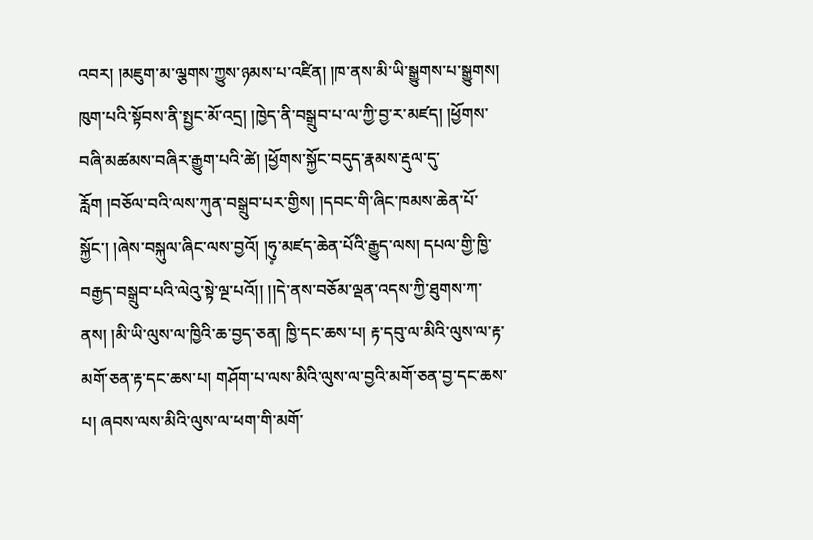འབར། །མཇུག་མ་ལྕགས་ཀྱུས་ཉམས་པ་འཛིན། །ཁ་ནས་མི་ཡི་སྒྱུགས་པ་སྒྱུགས། ཁུག་པའི་སྟོབས་ནི་སྤྱང་མོ་འདྲ། །ཁྱེད་ནི་བསྒྲུབ་པ་ལ་ཀྱི་བྱ་ར་མཛད། །ཕྱོགས་བཞི་མཚམས་བཞིར་རྒྱུག་པའི་ཚེ། །ཕྱོགས་སྐྱོང་བདུད་རྣམས་རྡུལ་དུ་རློག །བཅོལ་བའི་ལས་ཀུན་བསྒྲུབ་པར་གྱིས། །དབང་གི་ཞིང་ཁམས་ཆེན་པོ་སྐྱོང་། །ཞེས་བསྐུལ་ཞིང་ལས་བྱའོ། །ཧུ༷་མཛད་ཆེན་པོའི་རྒྱུད་ལས། དཔལ་གྱི་ཁྱི་བརྒྱད་བསྒྲུབ་པའི་ལེའུ་སྟེ་ལྔ་པའོ།། །།དེ་ནས་བཅོམ་ལྡན་འདས་ཀྱི་ཐུགས་ཀ་ནས། །མི་ཡི་ལུས་ལ་ཁྱིའི་ཆ་བྱད་ཅན། ཁྱི་དང་ཆས་པ། རྟ་དབུ་ལ་མིའི་ལུས་ལ་རྟ་མགོ་ཅན་རྟ་དང་ཆས་པ། གཤོག་པ་ལས་མིའི་ལུས་ལ་བྱའི་མགོ་ཅན་བྱ་དང་ཆས་པ། ཞབས་ལས་མིའི་ལུས་ལ་ཕག་གི་མགོ་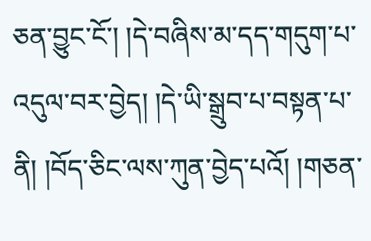ཅན་བྱུང་ངོ་། །དེ་བཞིས་མ་དད་གདུག་པ་འདུལ་བར་བྱེད། །དེ་ཡི་སྒྲུབ་པ་བསྟན་པ་ནི། །བོད་ཅིང་ལས་ཀུན་བྱེད་པའོ། །གཅན་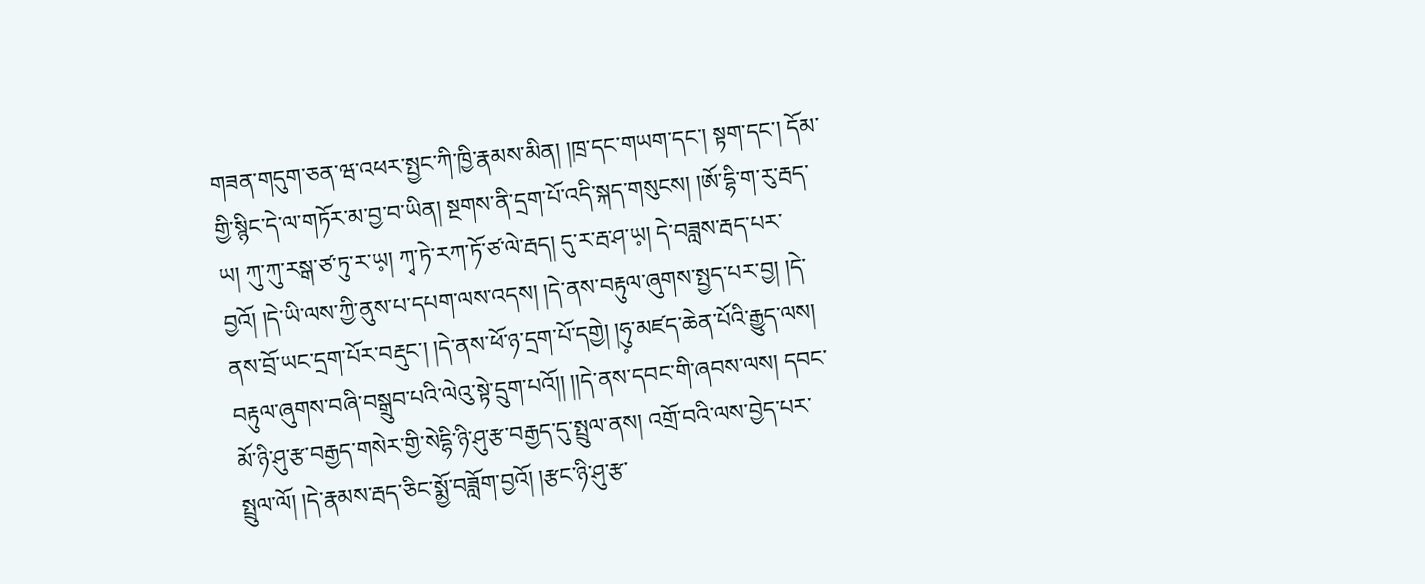གཟན་གདུག་ཅན་ཝ་འཕར་སྤྱང་ཀི་ཁྱི་རྣམས་མིན། །ཁྲ་དང་གཡག་དང་། སྟག་དང་། དོམ་གྱི་སྙིང་དེ་ལ་གཏོར་མ་བྱ་བ་ཡིན། སྔགས་ནི་དྲག་པོ་འདི་སྐད་གསུངས། །ཨོ་དྷི་ག་རུ་རྦད་ཡ། ཀུ་ཀུ་རསྒ་ཙ་ཏུ་ར་ཡ༷། ཀྭ་ཏེ་རཀ་ཏོ་ཙ་ལེ་རྦད། དུ་ར་རྦ་ཤ་ཡ༷། དེ་བཟླས་རྦད་པར་བྱའོ། །དེ་ཡི་ལས་ཀྱི་ནུས་པ་དཔག་ལས་འདས། །དེ་ནས་བརྟུལ་ཞུགས་སྤྱད་པར་བྱ། །དེ་ནས་བྲོ་ཡང་དྲག་པོར་བརྡུང་། །དེ་ནས་ཕོ་ཉ་དྲག་པོ་དགྱེ། །ཧུ༷་མཛད་ཆེན་པོའི་རྒྱུད་ལས། བརྟུལ་ཞུགས་བཞི་བསྒྲུབ་པའི་ལེའུ་སྟེ་དྲུག་པའོ།། །།དེ་ནས་དབང་གི་ཞབས་ལས། དབང་མོ་ཉི་ཤུ་རྩ་བརྒྱད་གསེར་གྱི་སེདྷི་ཉི་ཤུ་རྩ་བརྒྱད་དུ་སྤྲུལ་ནས། འགྲོ་བའི་ལས་བྱེད་པར་སྤྲུལ་ལོ། །དེ་རྣམས་རྦད་ཅིང་སྨྱོ་བཟློག་བྱའོ། །རྩང་ཉི་ཤུ་རྩ་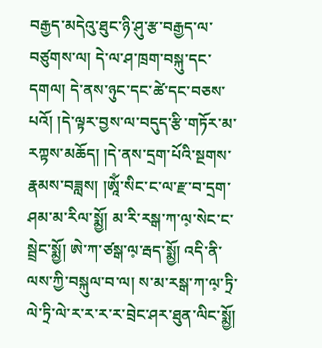བརྒྱད་མདེའུ་ཐུང་ཉི་ཤུ་རྩ་བརྒྱད་ལ་བཙུགས་ལ། དེ་ལ་ཤ་ཁྲག་བསྐུ་དང་དགལ། དེ་ནས་ཉུང་དང་ཚེ་དང་བཅས་པའོ། །དེ་ལྟར་བྱས་ལ་བདུད་རྩི་གཏོར་མ་རཀྟས་མཆོད། །དེ་ནས་དྲག་པོའི་སྔགས་རྣམས་བཟླས། །ཨཱོཾ་སིང་ང་ལ་རྫ་བ་དྲག་ཤམ་མ་རིལ་སྨྱོ། མ་རི་རསྒ་ཀ་ལ༷་སེང་ང་སྦྲེང་སྨྱོ། ཨེ་ཀ་ཙསྒ་ལ༷་རྦད་སྨྱོ། འདི་ནི་ལས་ཀྱི་བསྐུལ་བ་ལ། ས་མ་རསྒ་ཀ་ལ༷་ཏྲི་ལེ་ཏྲི་ལེ་ར་ར་ར་ར་བྲེང་ཤར་ཐུན་ལིང་སྨྱོ།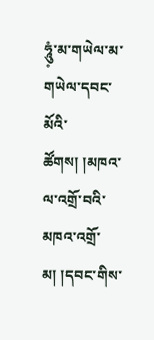ཧཱུཾ༷་མ་གཡེལ་མ་གཡེལ་དབང་མོའི་ཚོགས། །མཁའ་ལ་འགྲོ་བའི་མཁའ་འགྲོ་མ། །དབང་གིས་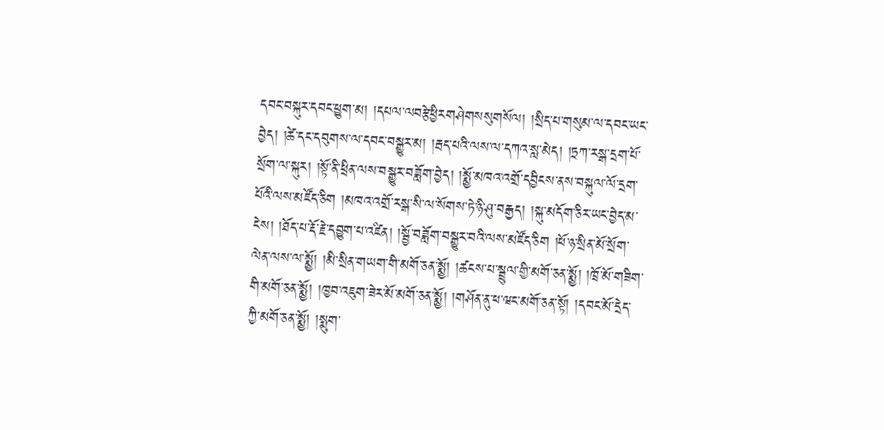དབང་བསྐུར་དབང་ཕྱུག་མ། །དཔལ་ལབརྩེཕྱིརགཤེགསསུགསོལ། །སྲིད་པ་གསུམ་ལ་དབང་ཡང་བྱེད། །ཚེ་དང་དབུགས་ལ་དབང་བསྒྱུར་མ། །རྦད་པའི་ལས་ལ་དཀའ་སླ་མེད། །ཏྲཀ་རསྒ་དྲག་པོ་སྲོག་ལ་སྐུར། །སྟོ་ནི་ཕྲིན་ལས་བསྒྱུར་བཟློག་བྱེད། །སྨྱོ་མཁའ་འགྲོ་དབྱིངས་ནས་བསྐུལ་ལོ་དྲག་པོའི་ལས་མཛོད་ཅིག །མཁའ་འགྲོ་རསྒ་སི་ལ་སོགས་ཏེ་ཉི་ཤུ་བརྒྱད། །སྐུ་མདོག་ཅིར་ཡང་བྱེད་མ་ངེས། །ཐོད་པ་རྡོ་རྗེ་དབྱུག་པ་འཛིན། །སྦྱོ་བཟློག་བསྒྱུར་བའི་ལས་མཛོད་ཅིག །ཕོ་ཉ་སྲིན་མོ་སྲོག་ལེན་ལས་ལ་སྨྱོ། །མི་སྲིན་གཡག་གི་མགོ་ཅན་སྨྱོ། །ཚངས་པ་སྦྲུལ་གྱི་མགོ་ཅན་སྨྱོ། །ཁྲོ་མོ་གཟིག་གི་མགོ་ཅན་སྨྱོ། །ཁྱབ་འཇུག་ཟེར་མོ་མགོ་ཅན་སྨྱོ། །གཤོན་ནུ་ཕ་ཝང་མགོ་ཅན་སྟོ། །དབང་མོ་དྲེད་ཀྱི་མགོ་ཅན་སྨྱོ། །སྨུག་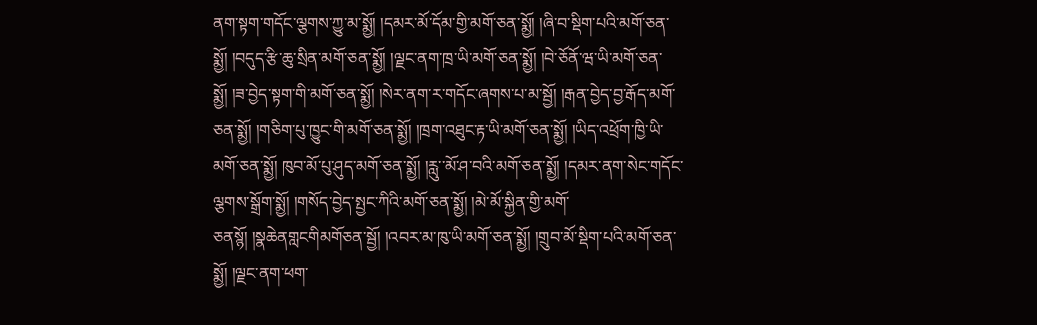ནག་སྟག་གདོང་ལྕགས་ཀྱུ་མ་སྨྱོ། །དམར་མོ་དོམ་གྱི་མགོ་ཅན་སྨྱོ། །ཞི་བ་སྡིག་པའི་མགོ་ཅན་སྨྱོ། །བདུད་རྩི་ཆུ་སྲིན་མགོ་ཅན་སྨྱོ། །ལྗང་ནག་ཁྲ་ཡི་མགོ་ཅན་སྨྱོ། །བེ་ཅོནོ་ཝ་ཡི་མགོ་ཅན་སྨྱོ། །ཟ་བྱེད་སྟག་གི་མགོ་ཅན་སྨྱོ། །སེར་ནག་ར་གདོང་ཞགས་པ་མ་སྦྱོ། །རྒན་བྱེད་བྱ་རྒོད་མགོ་ཅན་སྨྱོ། །གཅིག་པུ་ཁྱུང་གི་མགོ་ཅན་སྨྱོ། །ཁྲག་འཐུང་རྟ་ཡི་མགོ་ཅན་སྨྱོ། །ཡིད་འཕྲོག་ཁྱི་ཡི་མགོ་ཅན་སྨྱོ། ཁུབ་མོ་པུ་ཤུད་མགོ་ཅན་སྨྱོ། །རླུ་་མོ་ཤ་བའི་མགོ་ཅན་སྨྱོ། །དམར་ནག་སེང་གདོང་ལྕགས་སྒྲོག་སྨྱོ། །གསོད་བྱེད་སྤྱང་ཀིའི་མགོ་ཅན་སྨྱོ། །མེ་མོ་སྐྱིན་གྱི་མགོ་ཅནསྙོ། །སྣཆེནགླངགིམགོཅན་སྦྱོ། །འབར་མ་ཁུ་ཡི་མགོ་ཅན་སྨྱོ། །གྲུབ་མོ་སྡིག་པའི་མགོ་ཅན་སྨྱོ། །ལྗང་ནག་ཕག་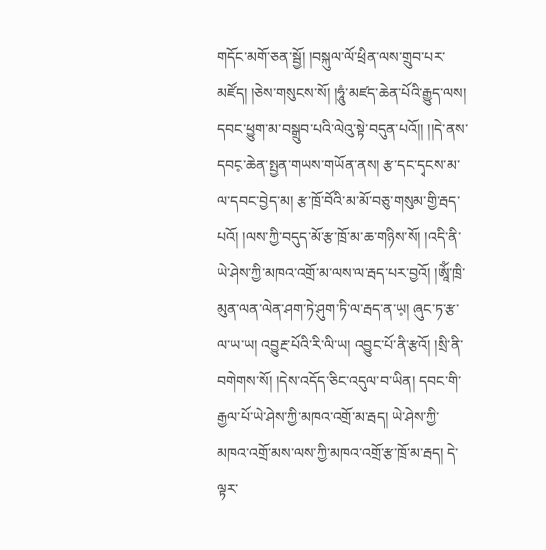གདོང་མགོ་ཅན་སྦྱོ། །བསྐུལ་ལོ་ཕྲིན་ལས་གྲུབ་པར་མཛོད། །ཅེས་གསུངས་སོ། །ཧཱུཾ་མཛད་ཆེན་པོའི་རྒྱུད་ལས། དབང་ཕྱུག་མ་བསྒྲུབ་པའི་ལེའུ་སྟེ་བདུན་པའོ།། །།དེ་ནས་དབང༷་ཆེན་སྤྱན་གཡས་གཡོན་ནས། རྩ་དང་དྭངས་མ་ལ་དབང་བྱེད་མ། རྩ་ཁྲོ་བོའི་མ་མོ་བཅུ་གསུམ་གྱི་རྦད་པའོ། །ལས་ཀྱི་བདུད་མོ་རྩ་ཁྲོ་མ་ཆ་གཉིས་སོ། །འདི་ནི་ཡེ་ཤེས་ཀྱི་མཁའ་འགྲོ་མ་ལས་ལ་རྦད་པར་བྱའོ། །ཨཱོཾ་ཁྲི་མུན་ལན་ལེན་ཤག་ཏེ་ཤུག་ཏི་ལ་རྦད་ན་ཡ༷། ཞུང་ཏ་རྩ་ལ་ཡ་ཡ། འབྱུརྔ་པོའི་རི་ལི་ཡ། འབྱུང་པོ་ནི་རྩའོ། །སྲི་ནི་བགེགས་སོ། །དེས་འདོད་ཅིང་འདུལ་བ་ཡིན། དབང་གི་རྒྱལ་པོ་ཡེ་ཤེས་ཀྱི་མཁའ་འགྲོ་མ་རྦད། ཡེ་ཤེས་ཀྱི་མཁའ་འགྲོ་མས་ལས་ཀྱི་མཁའ་འགྲོ་རྩ་ཁྲོ་མ་རྦད། དེ་ལྟར་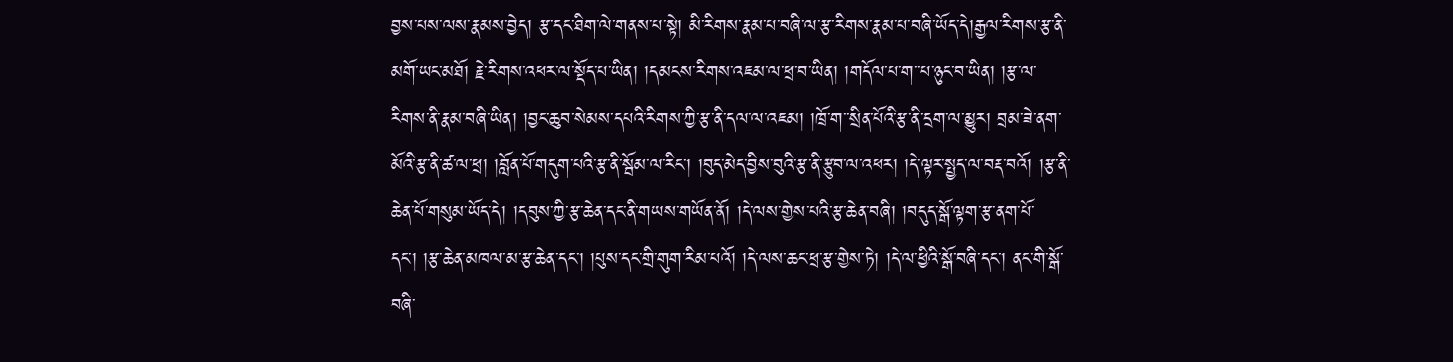བྱས་པས་ལས་རྣམས་བྱེད། རྩ་དང་ཐིག་ལེ་གནས་པ་སྟེ། མི་རིགས་རྣམ་པ་བཞི་ལ་རྩ་རིགས་རྣམ་པ་བཞི་ཡོད་དེ།རྒྱལ་རིགས་རྩ་ནི་མགོ་ཡང་མཐོ། རྗེ་རིགས་འཕར་ལ་སྡོད་པ་ཡིན། །དམངས་རིགས་འཇམ་ལ་ཕྲ་བ་ཡིན། །གདོལ་པ་ག་་པ་ཉུང་བ་ཡིན། །རྩ་ལ་རིགས་ནི་རྣམ་བཞི་ཡིན། །བྱང་ཆུབ་སེམས་དཔའི་རིགས་ཀྱི་རྩ་ནི་དལ་ལ་འཇམ། །ཁྲོ་ག་་སྲིན་པོའི་རྩ་ནི་དྲག་ལ་མྱུར། བྲམ་ཟེ་ནག་མོའི་རྩ་ནི་ཚ་ལ་ཕྲ། །བློན་པོ་གདུག་པའི་རྩ་ནི་སྦོམ་ལ་རིང་། །བུད་མེད་བྱིས་བུའི་རྩ་ནི་རྩུབ་ལ་འཕར། །དེ་ལྟར་སྤྱད་ལ་བརྡ་བའོ། །རྩ་ནི་ཆེན་པོ་གསུམ་ཡོད་དེ། །དབུས་ཀྱི་རྩ་ཆེན་དང་ནི་གཡས་གཡོན་ནོ། །དེ་ལས་གྱེས་པའི་རྩ་ཆེན་བཞི། །བདུད་སྒོ་ལྟག་རྩ་ནག་པོ་དང་། །རྩ་ཆེན་མཁལ་མ་རྩ་ཆེན་དང་། །པུས་དང་གྲི་གུག་རིམ་པའོ། །དེ་ལས་ཆང་ཕྲ་རྩ་གྱེས་ཏེ། །དེ་ལ་ཕྱིའི་སྒོ་བཞི་དང་། ནང་གི་སྒོ་བཞི་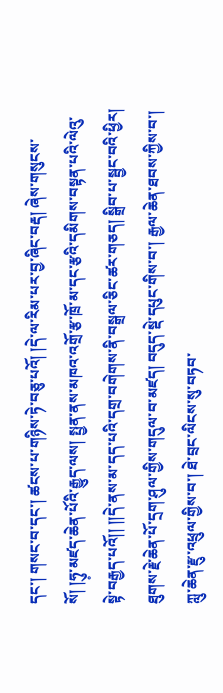དང་། གསང་བ་དང་། ཚངས་པ་གཉིས་ཏེ་བཅུ་པའོ། །དེ་ལ་རིམ་པར་བྱ་ཞིང་བརྡ། ཞེས་གསུངས་སོ། །ཧུ༷་མཛད་ཆེན་པོའི་རྒྱུད་ལས། སྤྱན་ནས་མཁའ་འགྲོ་རྩ་ཁྲོ་མ་དང་རྩའི་དམིགས་བསྟན་པའི་ལེའུ་སྟེ་བརྒྱད་པའོ།། །།དེ་ནས་མ་དད་པའི་དགྲ་བགེགས་ནི་བསྒྲལ་ཅིང་ཚར་གཅད། སྒྲིབ་པ་སྦྱང་བའི་ཕྱིར། ཐུགས་རྗེ་ཆེན་པོ་དྲག་ཤུལ་གྱིས་གདུལ་བ་མཛད། བདུད་སྡེ་དཔུང་གིས་བ་། རྒྱལ་ཆེན་ཐབས་ཀྱིས་བ་། ཀླུ་ཆེན་རྫུ་འཕྲུལ་གྱིས་བ་། ཐེ་བྲང་ལིངས་སུ་བཏབ་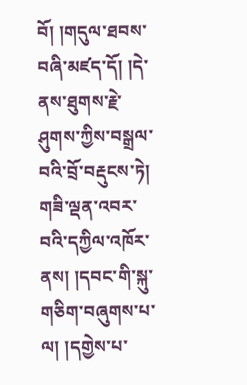བོ། །གདུལ་ཐབས་བཞི་མཛད་དོ། །དེ་ནས་ཐུགས་རྗེ་ཤུགས་ཀྱིས་བསྒྲལ་བའི་བྲོ་བརྡུངས་ཏེ། གཟི་ལྡན་འབར་བའི་དཀྱིལ་འཁོར་ནས། །དབང་གི་སྐུ་གཅིག་བཞུགས་པ་ལ། །དགྱེས་པ་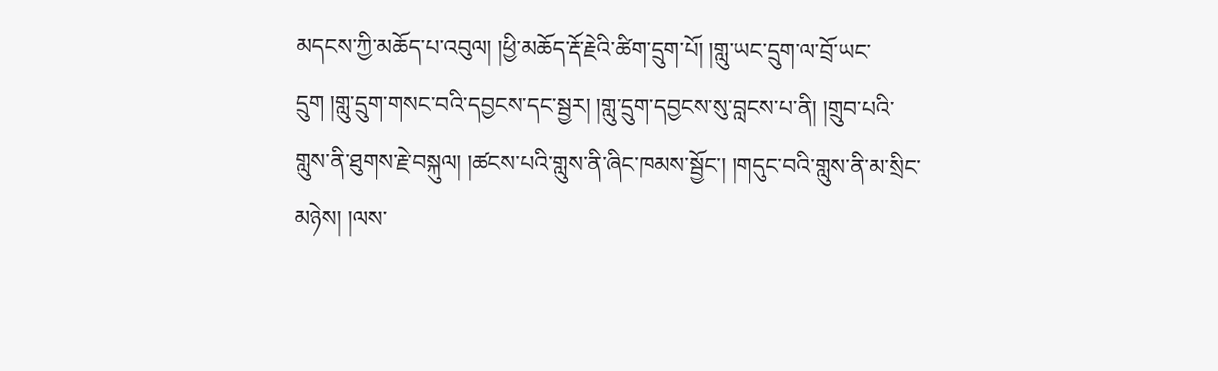མདངས་ཀྱི་མཆོད་པ་འབུལ། །ཕྱི་མཆོད་རྡོ་རྗེའི་ཚིག་དྲུག་པོ། །གླུ་ཡང་དྲུག་ལ་བྲོ་ཡང་དྲུག །གླུ་དྲུག་གསང་བའི་དབྱངས་དང་སྦྱར། །གླུ་དྲུག་དབྱངས་སུ་བླངས་པ་ནི། །གྲུབ་པའི་གླུས་ནི་ཐུགས་རྗེ་བསྐུལ། །ཚངས་པའི་གླུས་ནི་ཞིང་ཁམས་སྦྱོང་། །གདུང་བའི་གླུས་ནི་མ་སྲིང་མཉེས། །ལས་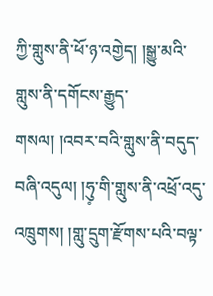ཀྱི་གླུས་ནི་ཕོ་ཉ་འགྱེད། །སྒྱུ་མའི་གླུས་ནི་དགོངས་རྒྱུད་གསལ། །འབར་བའི་གླུས་ནི་བདུད་བཞི་འདུལ། །ཧུ༷་གི་གླུས་ནི་འཕྲོ་འདུ་འཁྲུགས། །གླུ་དྲུག་རྫོགས་པའི་བལྟ་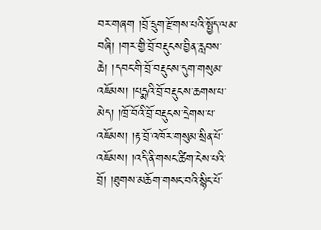བར་གཞག །བྲོ་དྲུག་རྫོགས་པའི་སྤྱོད་ལམ་བཞི། །གར་གྱི་བྲོ་བརྡུངས་བྱིན་རླབས་ཆེ། །དབང་གི་བྲོ་བརྡུངས་དུག་གསུམ་འཇོམས། །པདྨའི་བྲོ་བརྡུངས་ཆགས་པ་མེད། །ཁྲོ་བོའི་བྲོ་བརྡུངས་དྲེགས་པ་འཇོམས། །རྟ་བྲོ་འཁོར་གསུམ་སྲིན་པོ་འཇོམས། །འདི་ནི་གསང་ཚིག་ངེས་པའི་བྲོ། །ཐུགས་མཆོག་གསང་བའི་སྙིང་པོ་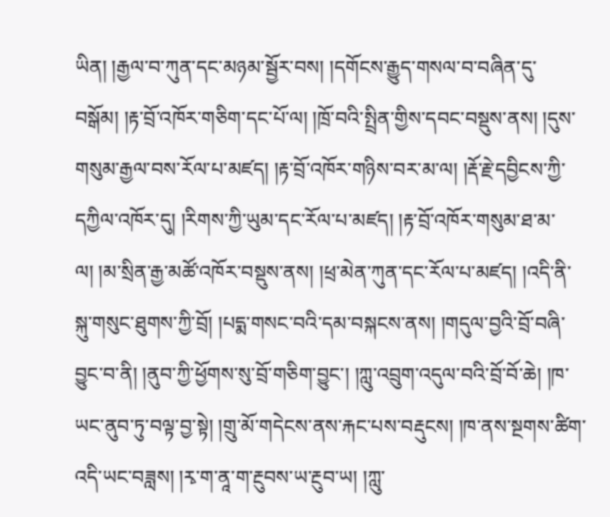ཡིན། །རྒྱལ་བ་ཀུན་དང་མཉམ་སྦྱོར་བས། །དགོངས་རྒྱུད་གསལ་བ་བཞིན་དུ་བསྒོམ། །རྟ་བྲོ་འཁོར་གཅིག་དང་པོ་ལ། །ཁྲོ་བའི་སྤྲིན་གྱིས་དབང་བསྡུས་ནས། །དུས་གསུམ་རྒྱལ་བས་རོལ་པ་མཛད། །རྟ་བྲོ་འཁོར་གཉིས་བར་མ་ལ། །རྡོ་རྗེ་དབྱིངས་ཀྱི་དཀྱིལ་འཁོར་དུ། །རིགས་ཀྱི་ཡུམ་དང་རོལ་པ་མཛད། །རྟ་བྲོ་འཁོར་གསུམ་ཐ་མ་ལ། །མ་སྲིན་རྒྱ་མཚོ་འཁོར་བསྡུས་ནས། །ཕྲ་མེན་ཀུན་དང་རོལ་པ་མཛད། །འདི་ནི་སྐུ་གསུང་ཐུགས་ཀྱི་བྲོ། །པདྨ་གསང་བའི་དམ་བསྐངས་ནས། །གདུལ་བྱའི་བྲོ་བཞི་བྱུང་བ་ནི། །ནུབ་ཀྱི་ཕྱོགས་སུ་བྲོ་གཅིག་བྱུང་། །ཀླུ་འབྲུག་འདུལ་བའི་བྲོ་བོ་ཆེ། །ཁ་ཡང་ནུབ་ཏུ་བལྟ་བྱ་སྟེ། །གྲུ་མོ་གདེངས་ནས་རྐང་པས་བརྡུངས། །ཁ་ནས་སྔགས་ཚིག་འདི་ཡང་བཟླས། །རྭ་ག་ནཱ་ག་རྔུབས་ཡ་རྔུབ་ཡ། །ཀླུ་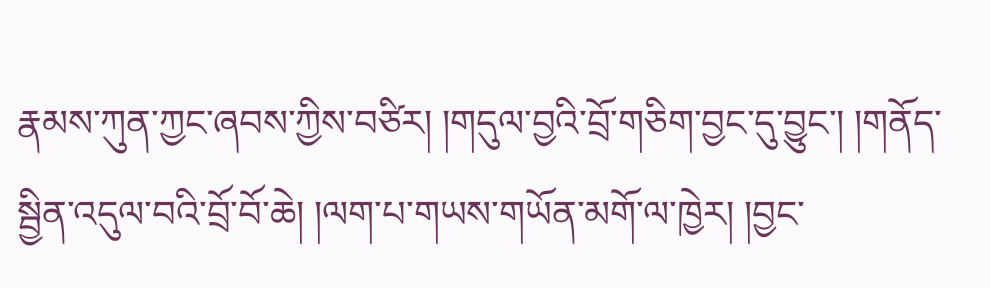རྣམས་ཀུན་ཀྱང་ཞབས་ཀྱིས་བཙིར། །གདུལ་བྱའི་བྲོ་གཅིག་བྱང་དུ་བྱུང་། །གནོད་སྦྱིན་འདུལ་བའི་བྲོ་བོ་ཆེ། །ལག་པ་གཡས་གཡོན་མགོ་ལ་ཁྱེར། །བྱང་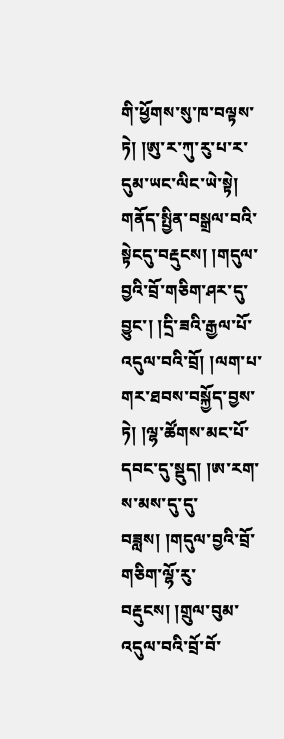གི་ཕྱོགས་སུ་ཁ་བལྟས་ཏེ། །ཨུ་ར་ཀུ་རུ་པ་ར་དུམ་ཡང་ལིང་ཡེ་སྟེ། གནོད་སྤྱིན་བསྒྲལ་བའི་སྟེངདུ་བརྡུངས། །གདུལ་བྱའི་བྲོ་གཅིག་ཤར་དུ་བྱུང་། །དྲི་ཟའི་རྒྱལ་པོ་འདུལ་བའི་བྲོ། །ལག་པ་གར་ཐབས་བསྐྱོད་བྱས་ཏེ། །ལྷ་ཚོགས་མང་པོ་དབང་དུ་སྡུད། །ཨ་རག་ས་མས་དུ་དུ་བཟླས། །གདུལ་བྱའི་བྲོ་གཅིག་ལྷོ་རུ་བརྡུངས། །གྲུལ་བུམ་འདུལ་བའི་བྲོ་བོ་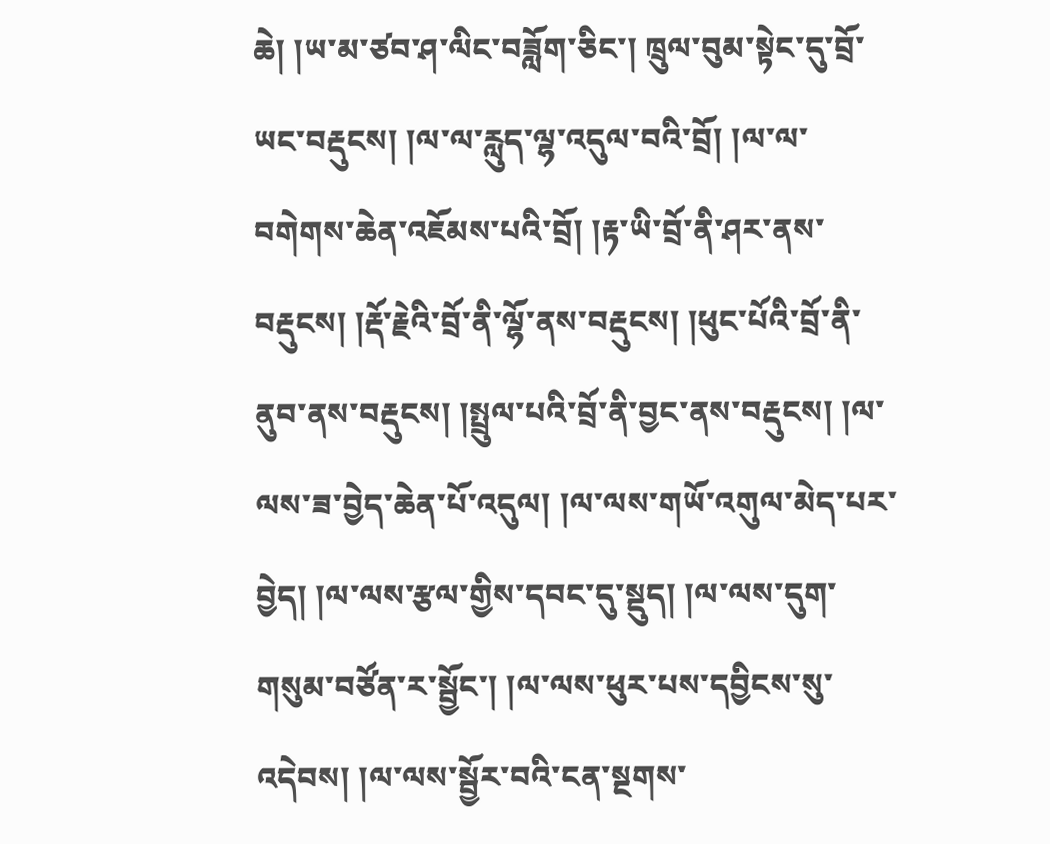ཆེ། །ཡ་མ་ཙབ་ཤ་ལིང་བཟློག་ཅིང་། ཁྲུལ་བུམ་སྟེང་དུ་བྲོ་ཡང་བརྡུངས། །ལ་ལ་རླུད་ལྷ་འདུལ་བའི་བྲོ། །ལ་ལ་བགེགས་ཆེན་འཇོམས་པའི་བྲོ། །རྟ་ཡི་བྲོ་ནི་ཤར་ནས་བརྡུངས། །རྡོ་རྗེའི་བྲོ་ནི་ལྷོ་ནས་བརྡུངས། །ཕུང་པོའི་བྲོ་ནི་ནུབ་ནས་བརྡུངས། །སྤྲུལ་པའི་བྲོ་ནི་བྱང་ནས་བརྡུངས། །ལ་ལས་ཟ་བྱེད་ཆེན་པོ་འདུལ། །ལ་ལས་གཡོ་འགུལ་མེད་པར་བྱེད། །ལ་ལས་རྩལ་གྱིས་དབང་དུ་སྡུད། །ལ་ལས་དུག་གསུམ་བཙོན་ར་སྦྱོང་། །ལ་ལས་ཕུར་པས་དབྱིངས་སུ་འདེབས། །ལ་ལས་སྦྱོར་བའི་ངན་སྔགས་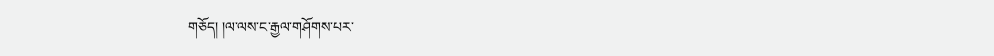གཅོད། །ལ་ལས་ང་རྒྱལ་གཤོགས་པར་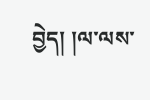བྱེད། །ལ་ལས་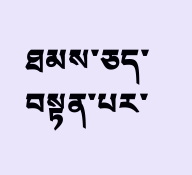ཐམས་ཅད་བསྟན་པར་